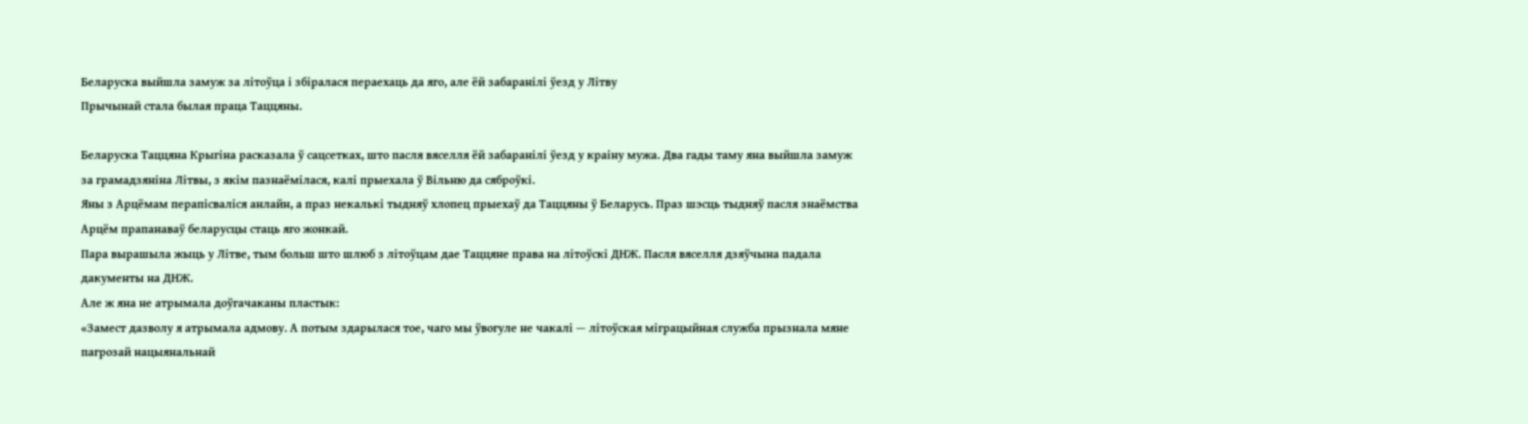Беларуска выйшла замуж за літоўца і збіралася пераехаць да яго, але ёй забаранілі ўезд у Літву
Прычынай стала былая праца Таццяны.

Беларуска Таццяна Крыгіна расказала ў сацсетках, што пасля вяселля ёй забаранілі ўезд у краіну мужа. Два гады таму яна выйшла замуж за грамадзяніна Літвы, з якім пазнаёмілася, калі прыехала ў Вільню да сяброўкі.
Яны з Арцёмам перапісваліся анлайн, а праз некалькі тыдняў хлопец прыехаў да Таццяны ў Беларусь. Праз шэсць тыдняў пасля знаёмства Арцём прапанаваў беларусцы стаць яго жонкай.
Пара вырашыла жыць у Літве, тым больш што шлюб з літоўцам дае Таццяне права на літоўскі ДНЖ. Пасля вяселля дзяўчына падала дакументы на ДНЖ.
Але ж яна не атрымала доўгачаканы пластык:
«Замест дазволу я атрымала адмову. А потым здарылася тое, чаго мы ўвогуле не чакалі — літоўская міграцыйная служба прызнала мяне пагрозай нацыянальнай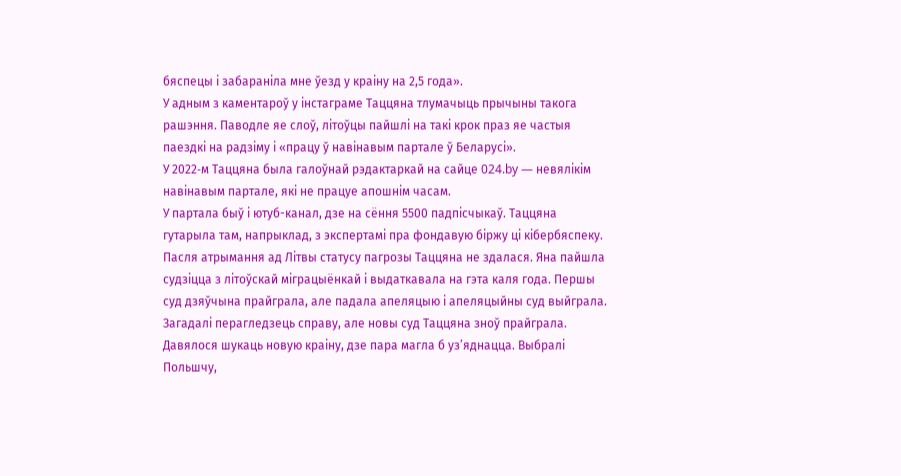бяспецы і забараніла мне ўезд у краіну на 2,5 года».
У адным з каментароў у інстаграме Таццяна тлумачыць прычыны такога рашэння. Паводле яе слоў, літоўцы пайшлі на такі крок праз яе частыя паездкі на радзіму і «працу ў навінавым партале ў Беларусі».
У 2022‑м Таццяна была галоўнай рэдактаркай на сайце 024.by — невялікім навінавым партале, які не працуе апошнім часам.
У партала быў і ютуб-канал, дзе на сёння 5500 падпісчыкаў. Таццяна гутарыла там, напрыклад, з экспертамі пра фондавую біржу ці кібербяспеку.
Пасля атрымання ад Літвы статусу пагрозы Таццяна не здалася. Яна пайшла судзіцца з літоўскай міграцыёнкай і выдаткавала на гэта каля года. Першы суд дзяўчына прайграла, але падала апеляцыю і апеляцыйны суд выйграла. Загадалі перагледзець справу, але новы суд Таццяна зноў прайграла.
Давялося шукаць новую краіну, дзе пара магла б уз’яднацца. Выбралі Польшчу,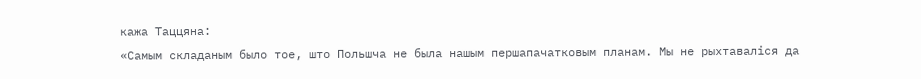кажа Таццяна:
«Самым складаным было тое, што Польшча не была нашым першапачатковым планам. Мы не рыхтаваліся да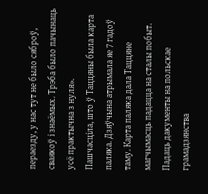пераезду, у нас тут не было сяброў, сваякоў і знаёмых. Трэба было пачынаць усё практычна з нуля».
Пашчасціла, што ў Таццяны была карта паляка. Дзяўчына атрымала яе 7 гадоў таму. Карта паляка дала Таццяне магчымасць падацца на сталы побыт.
Падаць дакументы на польскае грамадзянства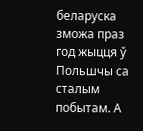беларуска зможа праз год жыцця ў Польшчы са сталым побытам. А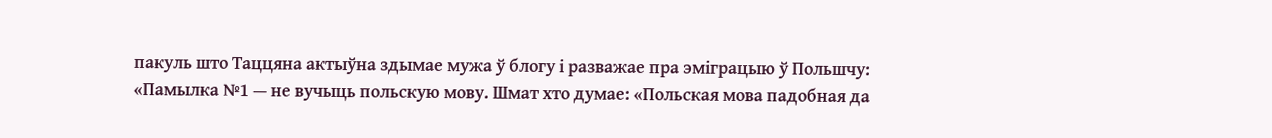пакуль што Таццяна актыўна здымае мужа ў блогу і разважае пра эміграцыю ў Польшчу:
«Памылка №1 — не вучыць польскую мову. Шмат хто думае: «Польская мова падобная да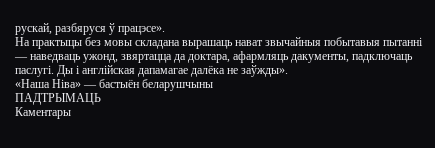рускай, разбяруся ў працэсе».
На практыцы без мовы складана вырашаць нават звычайныя побытавыя пытанні — наведваць ужонд, звяртацца да доктара, афармляць дакументы, падключаць паслугі. Ды і англійская дапамагае далёка не заўжды».
«Наша Нiва» — бастыён беларушчыны
ПАДТРЫМАЦЬ
Каментары